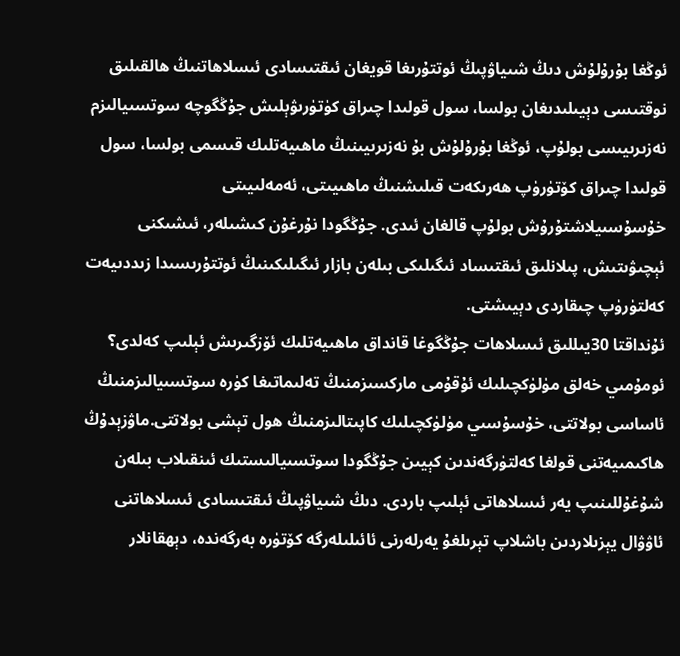ئوڭغا بۇرۇلۇش دىڭ شىياۋپىڭ ئوتتۇرىغا قويغان ئىقتىسادى ئىسلاھاتنىڭ ھالقىلىق نوقتىسى دېيىلىدىغان بولسا، سول قولىدا چىراق كۈتۈرىۋېلىش جۇڭگوچە سوتسىيالىزم نەزىرىيىسى بولۇپ، ئوڭغا بۇرۇلۇش بۇ نەزىرىيىنىڭ ماھىيەتلىك قىسمى بولسا، سول قولىدا چىراق كۆتۈرۈپ ھەرىكەت قىلىشنىڭ ماھىيىتى، ئەمەلىيىتى خۇسۇسىيلاشتۇرۇش بولۇپ قالغان ئىدى. جۇڭگودا نۇرغۇن كىشىلەر، ئىشىكنى ئېچىۋىتىش، پىلانلىق ئىقتىساد ئىگىلىكى بىلەن بازار ئىگىلىكىنىڭ ئوتتۇرىسىدا زىددىيەت كەلتۈرۈپ چىقاردى دېيىشتى.
ئۇنداقتا 30يىللىق ئىسلاھات جۇڭگوغا قانداق ماھىيەتلىك ئۆزگىرىش ئېلىپ كەلدى؟ ئومۇمىي خەلق مۈلۈكچىلىك ئۇقۇمى ماركسىزمنىڭ تەلىماتىغا كۈرە سوتسىيالىزمنىڭ ئاساسى بولاتتى، خۇسۇسىي مۈلۈكچىلىك كاپىتالىزمنىڭ ھول تېشى بولاتتى.ماۋزېدۇڭ ھاكىمىيەتنى قولغا كەلتۈرگەندىن كېيىن جۇڭگودا سوتسىيالىستىك ئىنقىلاب بىلەن شۇغۇللىنىپ يەر ئىسلاھاتى ئېلىپ باردى. دىڭ شىياۋپىڭ ئىقتىسادى ئىسلاھاتنى ئاۋۋال يېزىلاردىن باشلاپ تېرىلغۇ يەرلەرنى ئائىلىلەرگە كۆتۈرە بەرگەندە، دېھقانلار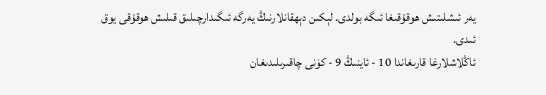يەر ئىشلىتىش ھوقۇقىغا ئىگە بولدى. لېكىن دېھقانلارنىڭ يەرگە ئىگىدارچىلىق قىلىش ھوقۇقى يوق ئىدى.
ئاڭلاشلارغا قارىغاندا 10 - ئاينىڭ 9 - كۈنى چاقىرىلىدىغان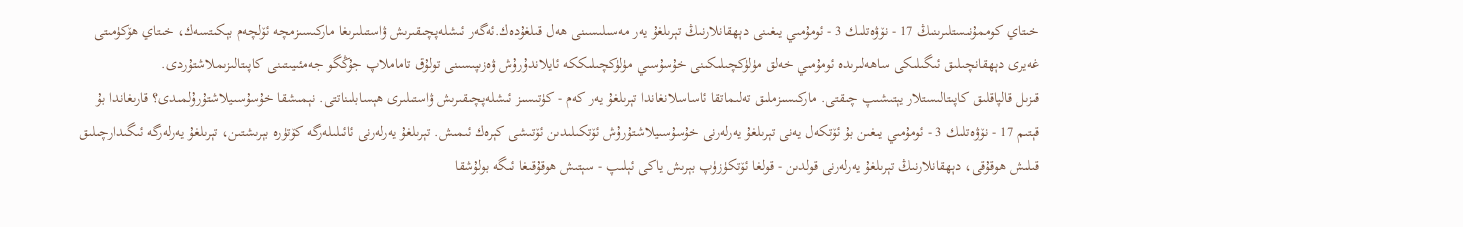خىتاي كوممۇنىستلىرىنىڭ 17 - نۆۋەتلىك 3 - ئومۇمىي يىغىنى دېھقانلارنىڭ تېرىلغۇ يەر مەسىلىسىنى ھەل قىلغۇدەك.ئەگەر ئىشلەپچىقىرىش ۋاستىلىرىغا ماركىسىزمچە ئۆلچەم بېكىتسەك، خىتاي ھۆكۈمىتى غەيرى دېھقانچىلىق ئىگىلىكى ساھەلىرىدە ئومۇمىي خەلق مۈلۈكچىلىكىنى خۇسۇسىي مۈلۈكچىلىككە ئايلاندۇرۇش ۋەزىپىسىنى تولۇق تاماملاپ جۇڭگو جەمئىيىتىنى كاپىتالىزىملاشتۇردى.
قىزىل قالپاقلىق كاپىتالىستلار يېتىشىپ چىقتى. ماركىسىزملىق تەلىماتقا ئاساسلانغاندا تېرىلغۇ يەر كەم - كۈتىسىز ئىشلەپچىقىرىش ۋاستىلىرى ھېسابلىناتتى. نېمىشقا خۇسۇسىيلاشتۇرۇلمىدى؟ قارىغاندا بۇ قېتىم 17 - نۆۋەتلىك 3 - ئومۇمىي يىغىن بۇ ئۆتكەل يەنى تېرىلغۇ يەرلەرنى خۇسۇسىيلاشتۇرۇش ئۆتكىلىدىن ئۆتىشى كېرەك ئىمىش. تېرىلغۇ يەرلەرنى ئائىلىلەرگە كۆتۈرە بېرىشتىن، تېرىلغۇ يەرلەرگە ئىگىدارچىلىق قىلىش ھوقۇقى، دېھقانلارنىڭ تېرىلغۇ يەرلەرنى قولدىن - قولغا ئۆتكۈزۈپ بېرىش ياكى ئېلىپ - سېتىش ھوقۇقىغا ئىگە بولۇشقا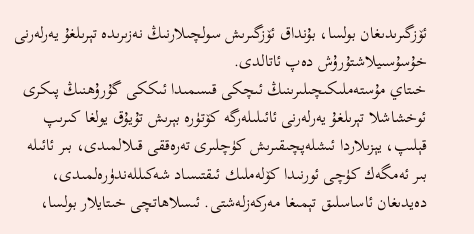ئۆزگىرىدىغان بولسا، بۇنداق ئۆزگىرىش سولچىلارنىڭ نەزىرىدە تېرىلغۇ يەرلەرنى خۇسۇسىيلاشتۇرۇش دەپ ئاتالدى.
خىتاي مۇستەملىكىچىلىرىنىڭ ئىچكى قىسمىدا ئىككى گۇرۇھنىڭ پىكرى ئوخشاشلا تېرىلغۇ يەرلەرنى ئائىلىلەرگە كۆتۈرە بېرىش تۇيۇق يولغا كىرىپ قېلىپ، يېزىلاردا ئىشلەپچىقىرىش كۈچلىرى تەرەققى قىلالمىدى، بىر ئائىلە بىر ئەمگەك كۈچى ئورنىدا كۆلەملىك ئىقتىساد شەكىللەندۈرەلمىدى، دەيدىغان ئاساسلىق تېمىغا مەركەزلەشتى. ئىسلاھاتچى خىتايلار بولسا،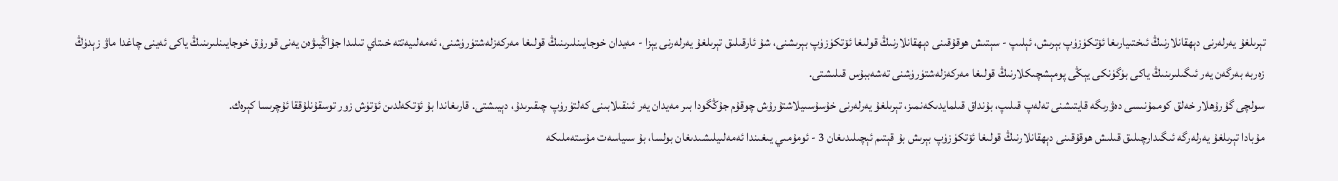تېرىلغۇ يەرلەرنى دېھقانلارنىڭ ئىختىيارىغا ئۆتكۈزۈپ بېرىش، ئېلىپ - سېتىش ھوقۇقىنى دېھقانلارنىڭ قولىغا ئۆتكۈزۈپ بېرىشنى، شۇ ئارقىلىق تېرىلغۇ يەرلەرنى يېزا - مەيدان خوجايىنلىرىنىڭ قولىغا مەركەزلەشتۈرۈشنى، ئەمەلىيەتتە خىتاي تىلىدا جۇاڭيىۋەن يەنى قورۇق خوجايىنلىرىنىڭ ياكى ئەينى چاغدا ماۋ زېدۈڭ زەربە بەرگەن يەر ئىگىلىرىنىڭ ياكى بۈگۈنكى يېڭى پومېشچىكلارنىڭ قولىغا مەركەزلەشتۈرۈشنى تەشەببۇس قىلىشتى.
سولچى گۇرۇھلار خەلق كوممۇنىسى دەۋرىگە قايتىشنى تەلەپ قىلىپ، بۇنداق قىلمايدىكەنمىز، تېرىلغۇ يەرلەرنى خۇسۇسىيلاشتۇرۇش چوقۇم جۇڭگودا بىر مەيدان يەر ئىنقىلابىنى كەلتۈرۈپ چىقىرىدۇ، دېيىشتى. قارىغاندا بۇ ئۆتكەلدىن ئۆتۈش زور توسقۇنلۇققا ئۇچرىسا كېرەك.
مۇبادا تېرىلغۇ يەرلەرگە ئىگىدارچىلىق قىلىش ھوقۇقىنى دېھقانلارنىڭ قولىغا ئۆتكۈزۈپ بېرىش بۇ قېتىم ئېچىلىدىغان 3 - ئومۇمىي يىغىندا ئەمەلىيلىشىدىغان بولسا، بۇ سىياسەت مۇستەملىكە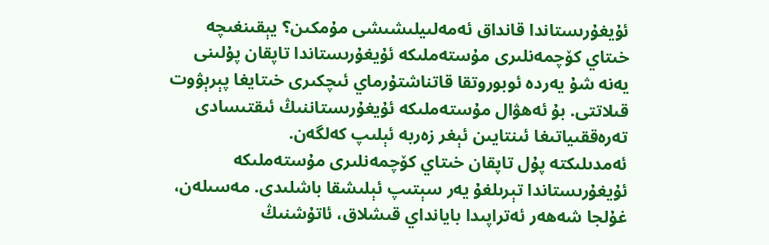ئۇيغۇرىستاندا قانداق ئەمەلىيلىشىشى مۇمكىن؟ يېقىنغىچە خىتاي كۆچمەنلىرى مۇستەملىكە ئۇيغۇرىستاندا تاپقان پۇلىنى يەنە شۇ يەردە ئوبوروتقا قاتناشتۇرماي ئىچكىرى خىتايغا پېرېۋوت قىلاتتى. بۇ ئەھۋال مۇستەملىكە ئۇيغۇرىستاننىڭ ئىقتىسادى تەرەققىياتىغا ئىنتايىن ئېغر زەربە ئېلىپ كەلگەن.
ئەمدىلىكتە پۇل تاپقان خىتاي كۆچمەنلىرى مۇستەملىكە ئۇيغۇرىستاندا تېرىلغۇ يەر سېتىپ ئېلىشقا باشلىدى. مەسىلەن، غۇلجا شەھەر ئەتراپىدا بايانداي قىشلاق، ئاتۇشنىڭ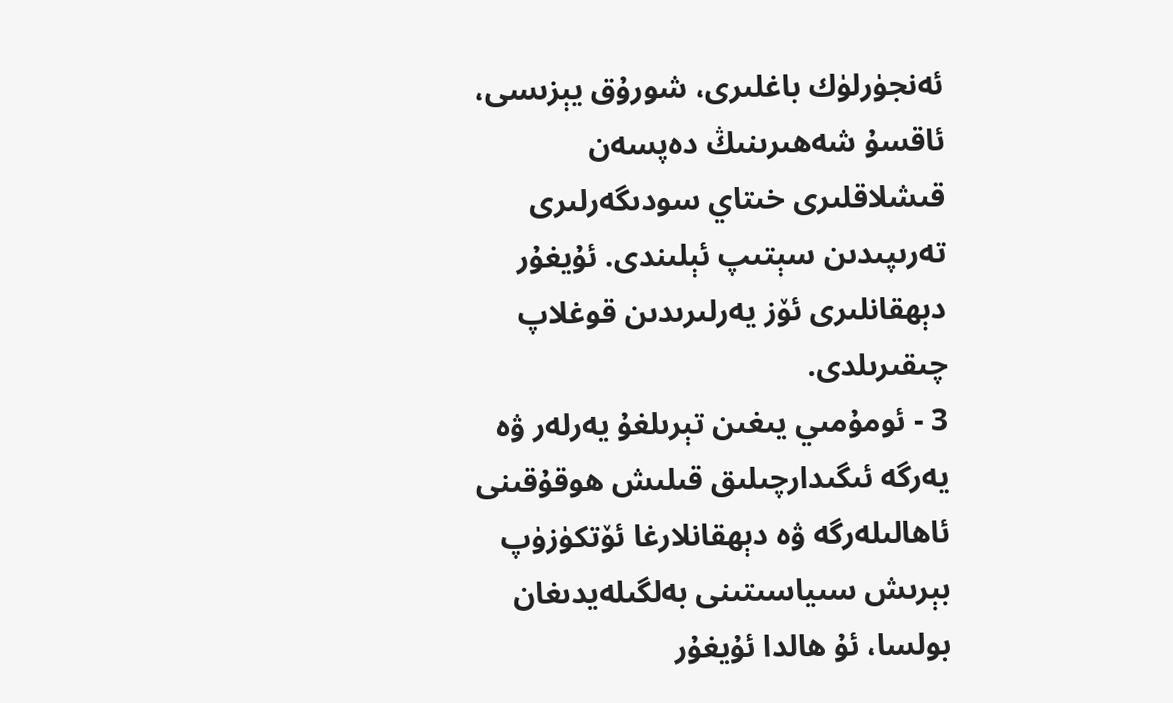ئەنجۈرلۈك باغلىرى، شورۇق يېزىسى، ئاقسۇ شەھىرىنىڭ دەپسەن قىشلاقلىرى خىتاي سودىگەرلىرى تەرىپىدىن سېتىپ ئېلىندى. ئۇيغۇر دېھقانلىرى ئۆز يەرلىرىدىن قوغلاپ چىقىرىلدى.
3 - ئومۇمىي يىغىن تېرىلغۇ يەرلەر ۋە يەرگە ئىگىدارچىلىق قىلىش ھوقۇقىنى ئاھالىلەرگە ۋە دېھقانلارغا ئۆتكۈزۈپ بېرىش سىياسىتىنى بەلگىلەيدىغان بولسا، ئۇ ھالدا ئۇيغۇر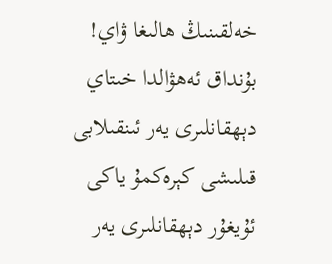خەلقىنىڭ ھالىغا ۋاي! بۇنداق ئەھۋالدا خىتاي دېھقانلىرى يەر ئىنقىلابى قىلىشى كېرەكمۇ ياكى ئۇيغۇر دېھقانلىرى يەر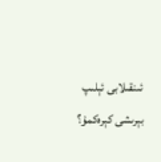ئىنقىلابى ئېلىپ بېرىشى كېرەكمۇ؟